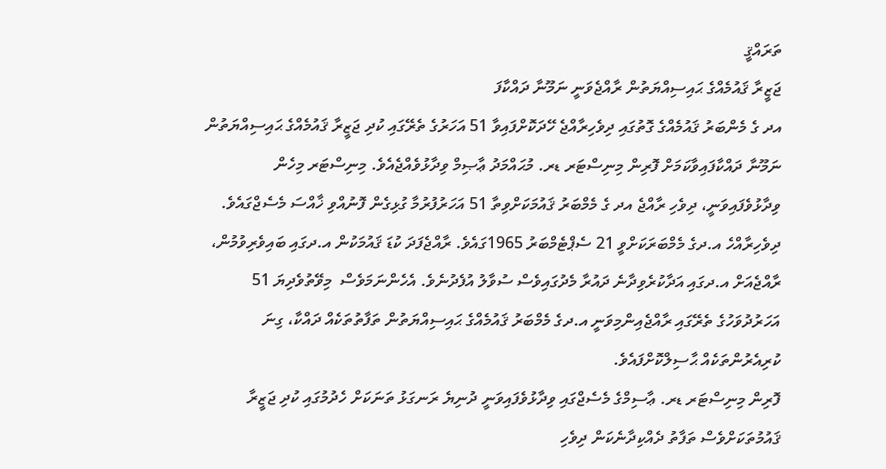ތަރައްޤީ
ޖަޒީރާ ޤައުމެއްގެ ޙައިސިއްޔަތުން ރާއްޖެވަނީ ނަމޫނާ ދައްކާފަ
އދ ގެ މެންބަރު ޤައުމެއްގެ ގޮތުގައި ދިވެހިރާއްޖެ ހޭދަކޮށްފައިވާ 51 އަހަރުގެ ތެރޭގައި ކުދި ޖަޒީރާ ޤައުމެއްގެ ޙައިސިއްޔަތުން ނަމޫނާ ދައްކާފައިވާކަމަށް ފޮރިން މިނިސްޓަރ ޑރ. މުޙައްމަދު ޢާޞިމް ވިދާޅުވެއްޖެއެވެ. މިނިސްޓަރ މިހެން ވިދާޅުވެފައިވަނީ، ދިވެހި ރާއްޖެ އދ ގެ މެމްބަރު ޤައުމަކަށްވިތާ 51 އަހަރުފުރުމާ ގުޅިގެން ފޮނުއްވި ޚާއްސަ މެސެޖްގައެވެ.
ދިވެހިރާއްހެ އ.ދގެ މެމްބަރަކަށްވީ 21 ސެޕްޓެމްބަރު 1965ގައެވެ. ރާއްޖެފަދަ ކުޑަ ޤައުމަކުން އ.ދގައި ބައިވެރިވުމުން، ރާއްޖެއަށް އ.ދގައި އަދާކުރެވިދާނެ ދައުރާ މެދުގައިވެސް ސުވާލު އުފެދުނެވެ. އެހެންނަމަވެސް  މިވޭތުވެދިޔަ 51 އަހަރުދުވަހުގެ ތެރޭގައި ރާއްޖެއިންމިވަނީ އ.ދގެ މެމްބަރު ޤައުމެއްގެ ޙައިސިއްޔަތުން ތަފާތުތަކެއް ދައްކާ، ގިނަ ކުރިއެރުންތަކެއް ޙާސިލްކޮށްފައެވެ.
ފޮރިން މިނިސްޓަރ ޑރ. ޢާސިމްގެ މެސެޖްގައި ވިދާޅުވެފައިވަނީ ދުނިޔެ ރަނގަޅު ތަނަކަށް ހެދުމުގައި ކުދި ޖަޒީރާ ޤައުމުތަކަށްވެސް ތަފާތު ދެއްކިދާނެކަން ދިވެހި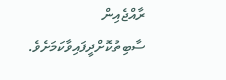ރާއްޖެއިން ސާބިތުކޮށްދީފައިވާކަމަށެވެ.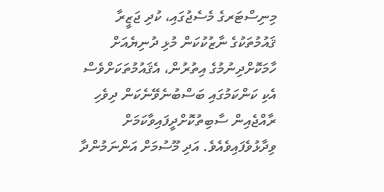މިނިސްޓަރގެ މެސެޖުގައި، ކުދި ޖަޒީރާ ޤައުމުތަކުގެ ނާޒުކުކަން މުޅި ދުނިޔެއަށް ހާމަކޮށްދިނުމުގެ އިތުރުން، އެޤައުމުތަކަށްވެސް އެކި ކަންކަމުގައި ބަސްބުނެވޭނެކަން ދިވެހި ރާއްޖެއިން ސާބިތުކޮށްދީފައިވާކަމަށް ވިދާޅުވެފައިވެއެވެ. އަދި މޫސުމަށް އަންނަމުންދާ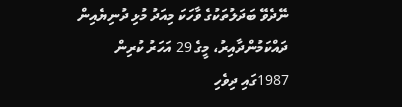ނޭދެވޭ ބަދަލުތަކުގެ ވާހަކަ މިއަދު މުޅި ދުނިޔެއިން ދައްކަމުންދާއިރު، މީގެ 29 އަހަރު ކުރިން 1987ގައި ދިވެހި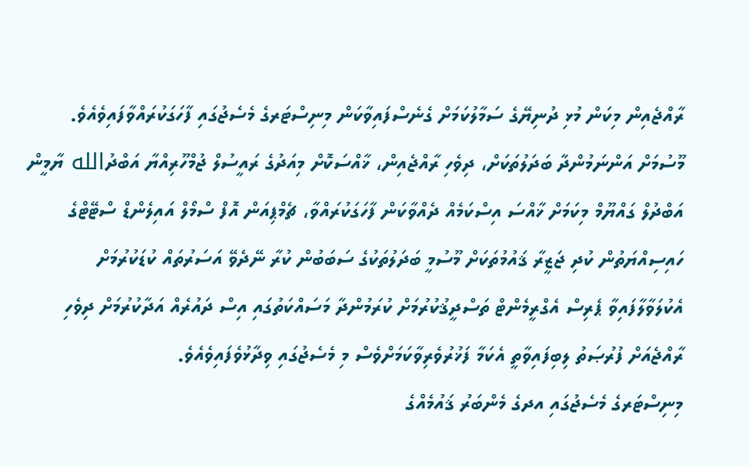ރާއްޖެއިން މިކަން މުޅި ދުނިޔޭގެ ސަމާލުކަމަށް ގެނެސްފައިވާކަން މިނިސްޓަރގެ މެސެޖުގައި ފާހަގަކުރައްވާފައިވެއެވެ.
މޫސުމަށް އަންނަމުންދާ ބަދަލުތަކަށް، ދިވެހި ރާއްޖެއިން، ޚާއްސަކޮށް މިއަދުގެ ރައީސުލް ޖުމްހޫރިއްޔާ އަބްދުالله ޔާމީން އަބްދުލް ގައްޔޫމް މިކަމަށް ޚާއްސަ އިސްކަމެއް ދެއްވާކަން ފާހަގަކުރައްވާ، ޗެމްޕިއަން އޮފް ސްމޯލް އައިލެންޑް ސްޓޭޓްގެ ހައިސިއްޔަތުން ކުދި ޖަޒީރާ ޤައުމުތަކަށް މޫސުމީ ބަދަލުތަކުގެ ސަބަބުން ކުރާ ނޭދެވޭ އަސަރުތައް ކުޑަކުރުމަށް އެކުލަވާލާފައިވާ ޕެރިސް އެގްރީމެންޓް ތަސްދީޤުކުރުމަށް ކުރަމުންދާ މަސައްކަތުގައި އިސް ދައުރެއް އަދާކުރުމަށް ދިވެހި ރާއްޖެއަށް ފުރުޞަތު ލިބިފައިވާތީ އެކަމާ ފަޚުރުވެރިވާކަމަށްވެސް މި މެސެޖުގައި ވިދާޅުވެފައިވެއެވެ.
މިނިސްޓަރގެ މެސެޖުގައި އދގެ މެންބަރު ޤައުމެއްގެ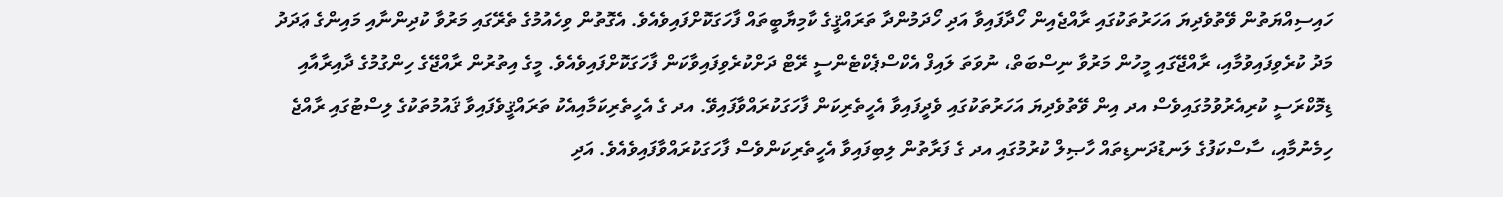ހައިސިއްޔަތުން ވޭތުވެދިޔަ އަހަރުތަކުގައި ރާއްޖެއިން ހޯދާފައިވާ އަދި ހޯދަމުންދާ ތަރައްޤީގެ ކާމިޔާބީތައް ފާހަގަކޮށްފައިވެއެވެ. އެގޮތުން ވިހެއުމުގެ ތެރޭގައި މަރުވާ ކުދިންނާއި މައިންގެ ޢަދަދު މަދު ކުރެވިފައިވުމާއި، ރާއްޖޭގައި މީހުން މަރުވާ ނިސްބަތް، ނުވަތަ ލައިފް އެކްސްޕެކްޓެންސީ ރޭޓް ދަށްކުރެވިފައިވާކަން ފާހަގަކޮށްފައިވެއެވެ. މީގެ އިތުރުން ރާއްޖޭގެ ހިންގުމުގެ ދާއިރާއާއި ޑިމޮކްރަސީ ކުރިއެރުވުމުގައިވެސް އދ އިން ވޭތުވެދިޔަ އަހަރުތަކުގައި ވެދީފައިވާ އެހީތެރިކަން ފާހަގަކުރައްވާފައިވޭ. އދ ގެ އެހީތެރިކަމާއިއެކު ތަރައްޤީވެފައިވާ ޤައުމުތަކުގެ ލިސްޓުގައި ރާއްޖެ ހިމެނުމާއި، ސާސްކަފުގެ ލަނޑުދަނޑިތައް ހާޞިލް ކުރުމުގައި އދ ގެ ފަރާތުން ލިބިފައިވާ އެހީތެރިކަންވެސް ފާހަގަކުރައްވާފައިވެއެވެ. އަދި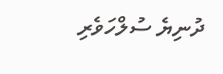ދުނިޔެ ސުލްހަވެރި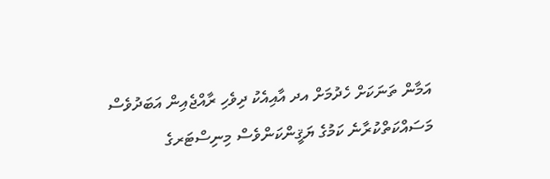އަމާން ތަނަކަށް ހެދުމަށް އދ އާއިއެކު ދިވެހި ރާއްޖެއިން އަބަދުވެސް މަސައްކަތްކުރާނެ ކަމުގެ ޔަޤީންކަންވެސް މިނިސްޓަރގެ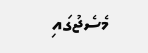މެސެޖުގައި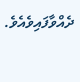ދެއްވާފައިވެއެވެ.